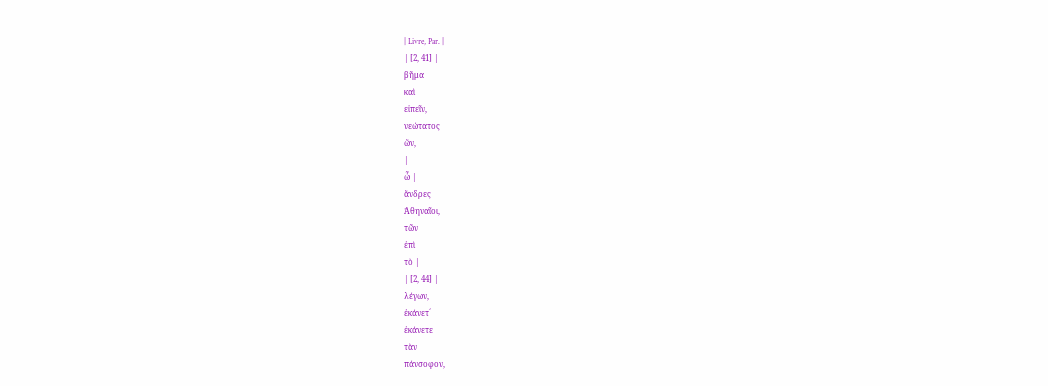| Livre, Par. |
| [2, 41] |
βῆμα
καὶ
εἰπεῖν,
νεώτατος
ὤν,
|
ὦ |
ἄνδρες
Ἀθηναῖοι,
τῶν
ἐπὶ
τὸ |
| [2, 44] |
λέγων,
ἐκάνετ´
ἐκάνετε
τὰν
πάνσοφον,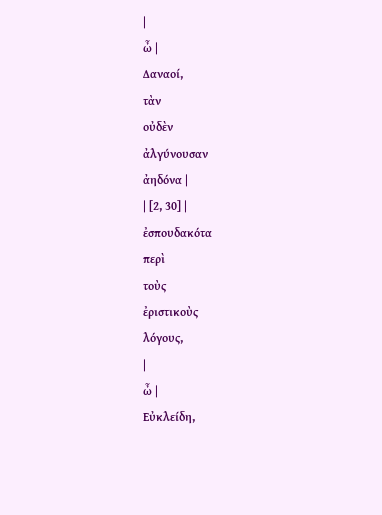|
ὦ |
Δαναοί,
τὰν
οὐδὲν
ἀλγύνουσαν
ἀηδόνα |
| [2, 30] |
ἐσπουδακότα
περὶ
τοὺς
ἐριστικοὺς
λόγους,
|
ὦ |
Εὐκλείδη,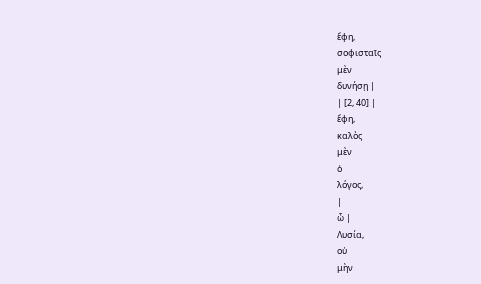ἔφη,
σοφισταῖς
μὲν
δυνήσῃ |
| [2, 40] |
ἔφη,
καλὸς
μὲν
ὁ
λόγος,
|
ὦ |
Λυσία,
οὐ
μὴν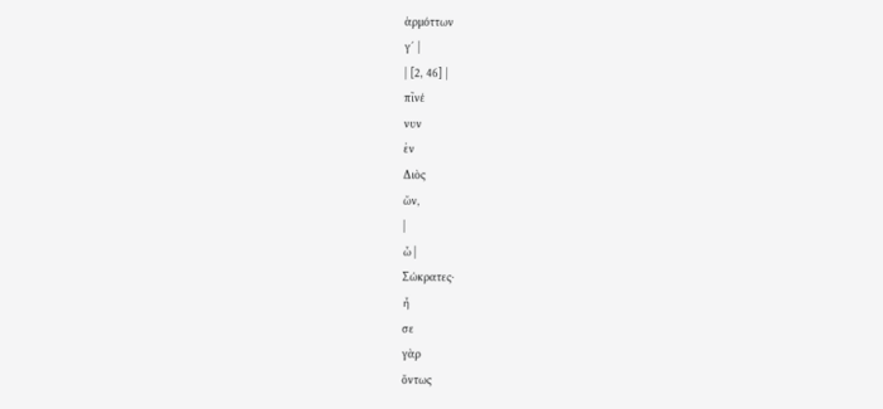ἁρμόττων
γ´ |
| [2, 46] |
πῖνέ
νυν
ἐν
Διὸς
ὤν,
|
ὦ |
Σώκρατες·
ἦ
σε
γὰρ
ὄντως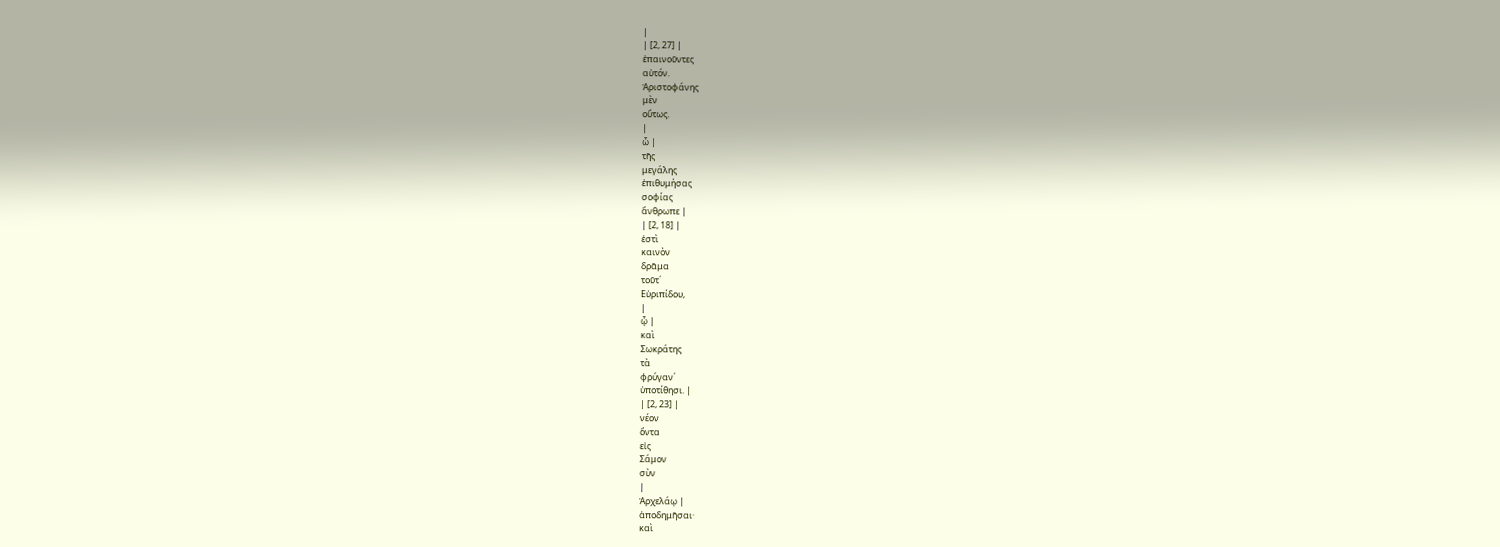|
| [2, 27] |
ἐπαινοῦντες
αὐτόν.
Ἀριστοφάνης
μὲν
οὕτως.
|
ὦ |
τῆς
μεγάλης
ἐπιθυμήσας
σοφίας
ἄνθρωπε |
| [2, 18] |
ἐστὶ
καινὸν
δρᾶμα
τοῦτ´
Εὐριπίδου,
|
ᾧ |
καὶ
Σωκράτης
τὰ
φρύγαν´
ὑποτίθησι. |
| [2, 23] |
νέον
ὄντα
εἰς
Σάμον
σὺν
|
Ἀρχελάῳ |
ἀποδημῆσαι·
καὶ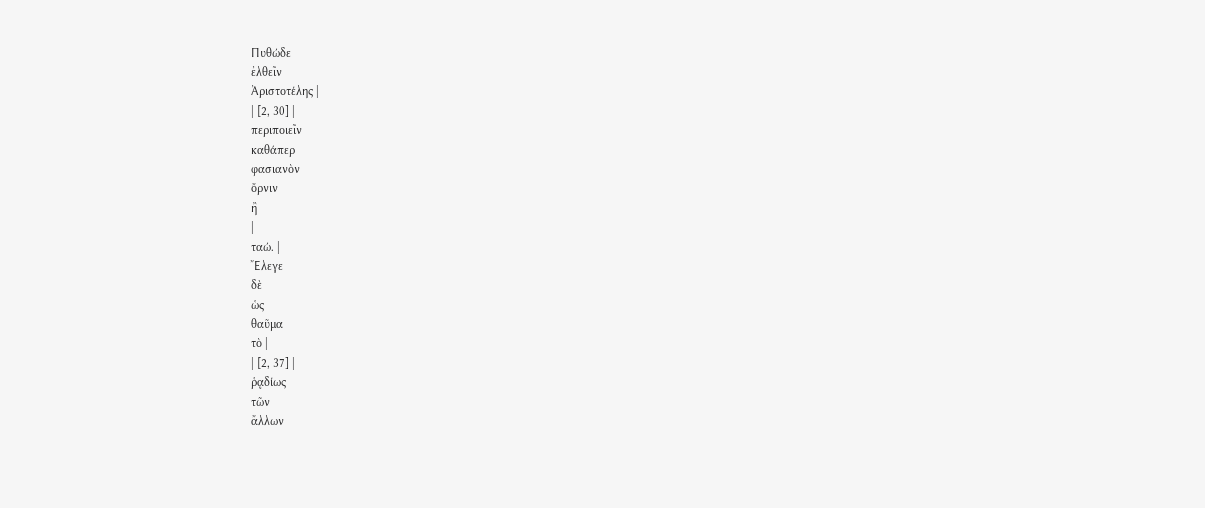Πυθώδε
ἐλθεῖν
Ἀριστοτέλης |
| [2, 30] |
περιποιεῖν
καθάπερ
φασιανὸν
ὄρνιν
ἢ
|
ταώ. |
Ἔλεγε
δὲ
ὡς
θαῦμα
τὸ |
| [2, 37] |
ῥᾳδίως
τῶν
ἄλλων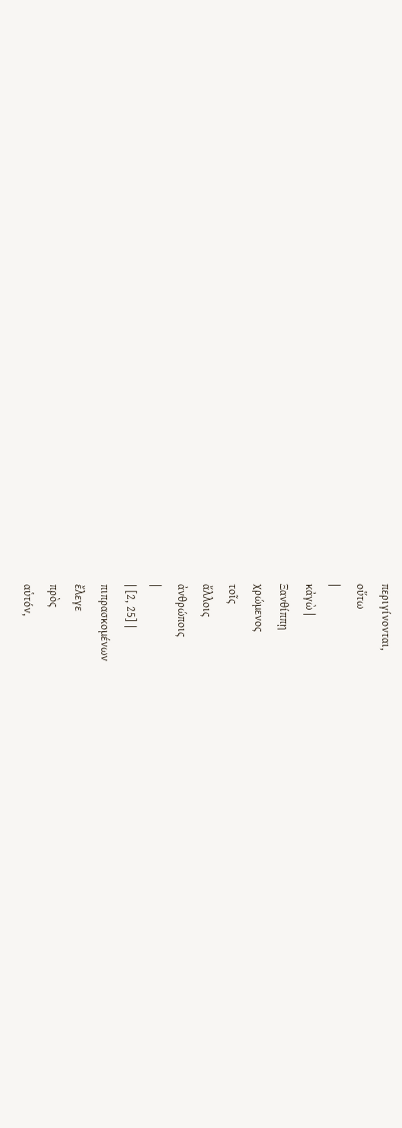περιγίνονται,
οὕτω
|
κἀγὼ |
Ξανθίππῃ
χρώμενος
τοῖς
ἄλλοις
ἀνθρώποις
|
| [2, 25] |
πιπρασκομένων
ἔλεγε
πρὸς
αὑτόν,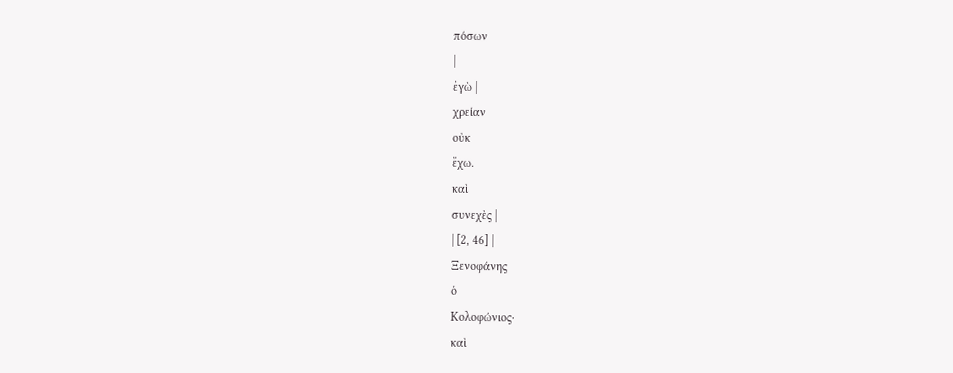πόσων
|
ἐγὼ |
χρείαν
οὐκ
ἔχω.
καὶ
συνεχὲς |
| [2, 46] |
Ξενοφάνης
ὁ
Κολοφώνιος·
καὶ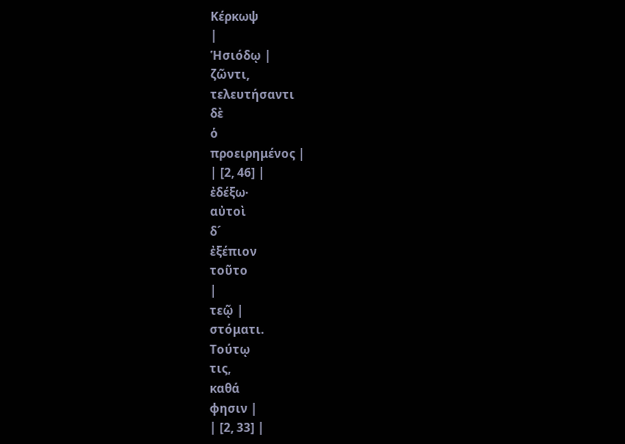Κέρκωψ
|
Ἡσιόδῳ |
ζῶντι,
τελευτήσαντι
δὲ
ὁ
προειρημένος |
| [2, 46] |
ἐδέξω·
αὐτοὶ
δ´
ἐξέπιον
τοῦτο
|
τεῷ |
στόματι.
Τούτῳ
τις,
καθά
φησιν |
| [2, 33] |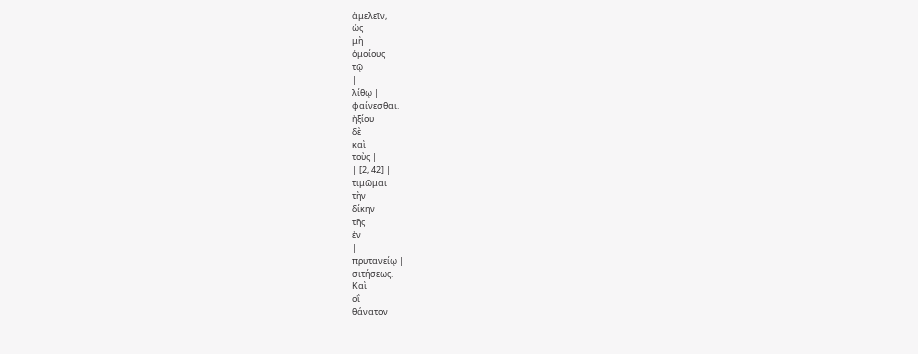ἀμελεῖν,
ὡς
μὴ
ὁμοίους
τῷ
|
λίθῳ |
φαίνεσθαι.
ἠξίου
δὲ
καὶ
τοὺς |
| [2, 42] |
τιμῶμαι
τὴν
δίκην
τῆς
ἐν
|
πρυτανείῳ |
σιτήσεως.
Καὶ
οἳ
θάνατον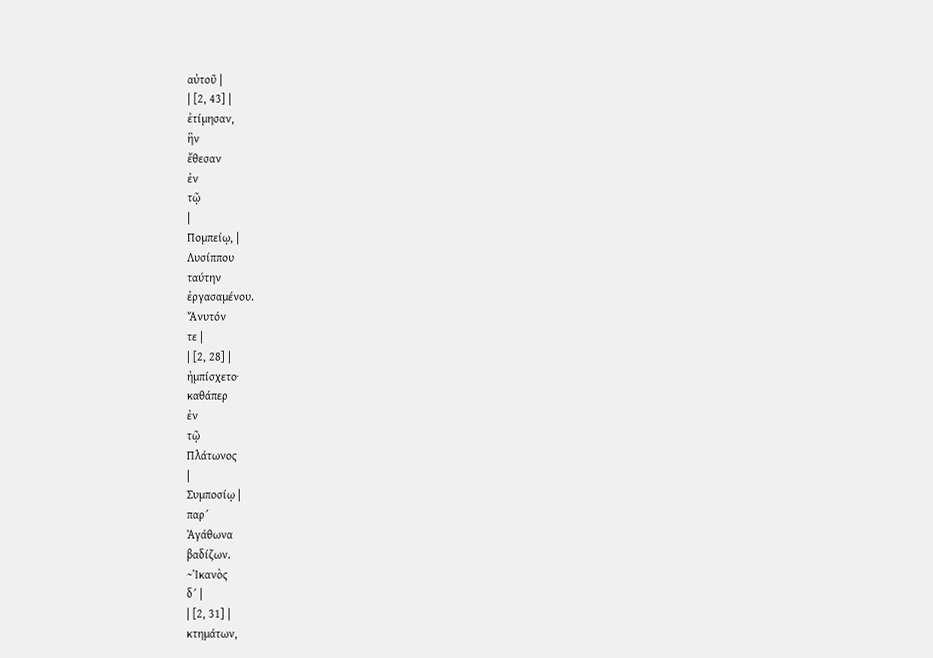αὐτοῦ |
| [2, 43] |
ἐτίμησαν,
ἣν
ἔθεσαν
ἐν
τῷ
|
Πομπείῳ, |
Λυσίππου
ταύτην
ἐργασαμένου.
Ἄνυτόν
τε |
| [2, 28] |
ἠμπίσχετο·
καθάπερ
ἐν
τῷ
Πλάτωνος
|
Συμποσίῳ |
παρ´
Ἀγάθωνα
βαδίζων.
~Ἱκανὸς
δ´ |
| [2, 31] |
κτημάτων,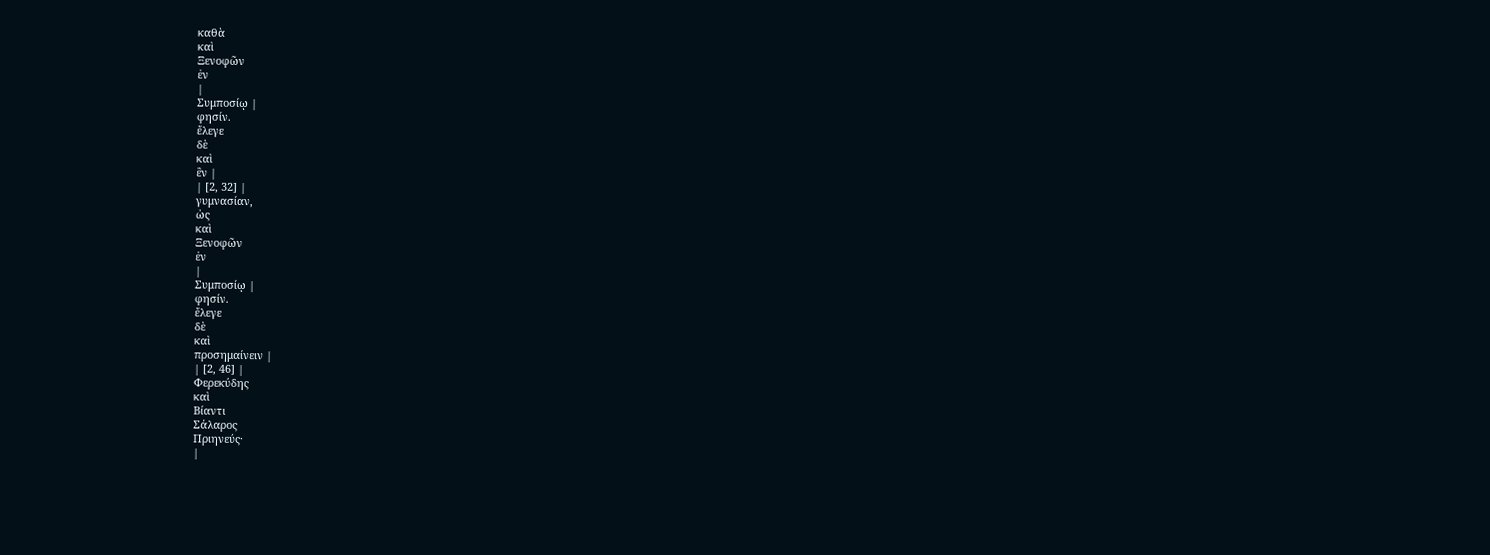καθὰ
καὶ
Ξενοφῶν
ἐν
|
Συμποσίῳ |
φησίν.
ἔλεγε
δὲ
καὶ
ἓν |
| [2, 32] |
γυμνασίαν,
ὡς
καὶ
Ξενοφῶν
ἐν
|
Συμποσίῳ |
φησίν.
ἔλεγε
δὲ
καὶ
προσημαίνειν |
| [2, 46] |
Φερεκύδης
καὶ
Βίαντι
Σάλαρος
Πριηνεύς·
|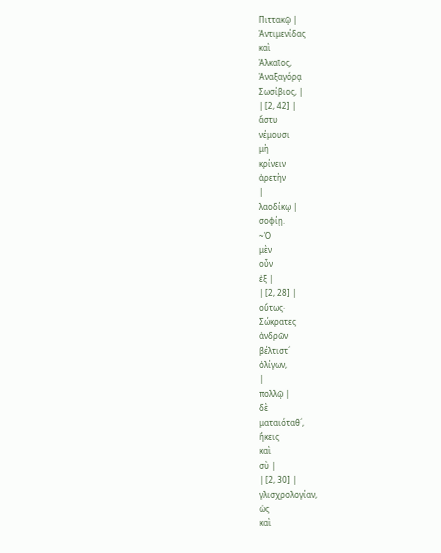Πιττακῷ |
Ἀντιμενίδας
καὶ
Ἀλκαῖος,
Ἀναξαγόρᾳ
Σωσίβιος, |
| [2, 42] |
ἄστυ
νέμουσι
μὴ
κρίνειν
ἀρετὴν
|
λαοδίκῳ |
σοφίῃ.
~Ὁ
μὲν
οὖν
ἐξ |
| [2, 28] |
οὕτως·
Σώκρατες
ἀνδρῶν
βέλτιστ´
ὀλίγων,
|
πολλῷ |
δὲ
ματαιόταθ´,
ἥκεις
καὶ
σὺ |
| [2, 30] |
γλισχρολογίαν,
ὡς
καὶ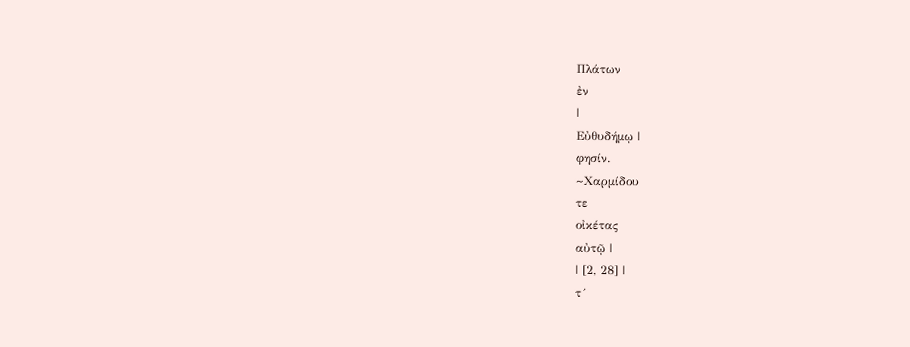Πλάτων
ἐν
|
Εὐθυδήμῳ |
φησίν.
~Χαρμίδου
τε
οἰκέτας
αὐτῷ |
| [2, 28] |
τ´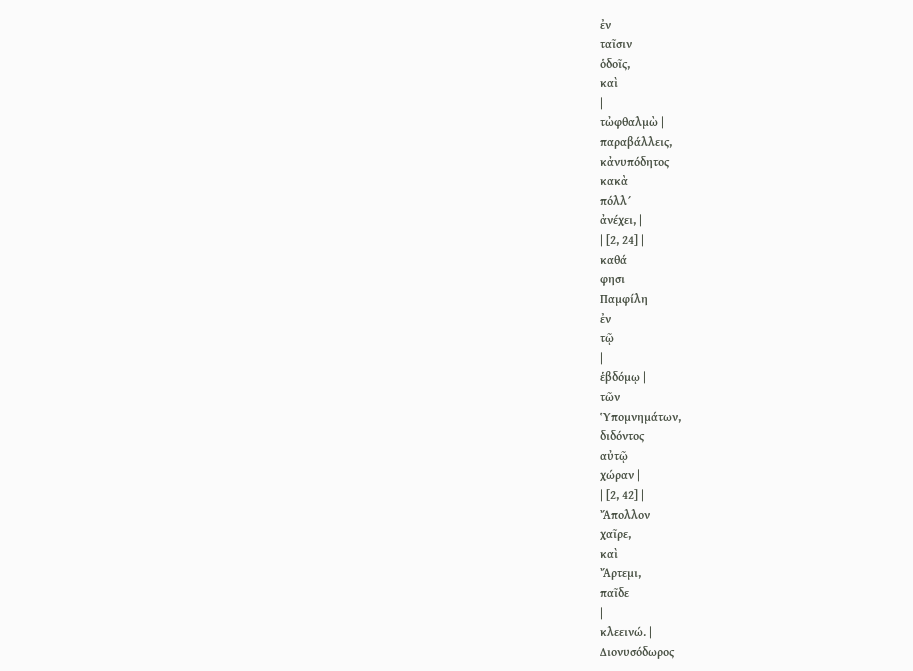ἐν
ταῖσιν
ὁδοῖς,
καὶ
|
τὠφθαλμὼ |
παραβάλλεις,
κἀνυπόδητος
κακὰ
πόλλ´
ἀνέχει, |
| [2, 24] |
καθά
φησι
Παμφίλη
ἐν
τῷ
|
ἑβδόμῳ |
τῶν
Ὑπομνημάτων,
διδόντος
αὐτῷ
χώραν |
| [2, 42] |
Ἄπολλον
χαῖρε,
καὶ
Ἄρτεμι,
παῖδε
|
κλεεινώ. |
Διονυσόδωρος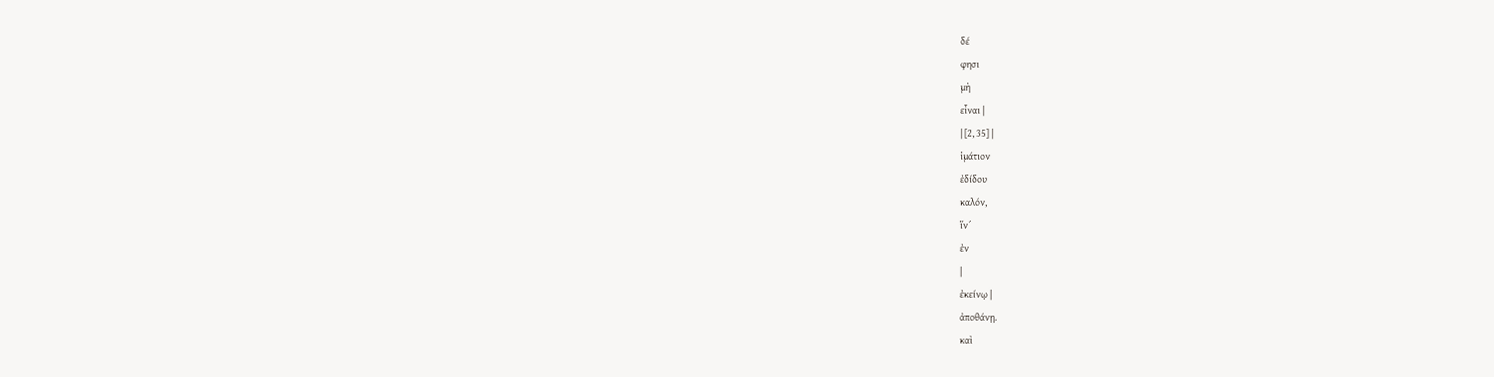δέ
φησι
μὴ
εἶναι |
| [2, 35] |
ἱμάτιον
ἐδίδου
καλόν,
ἵν´
ἐν
|
ἐκείνῳ |
ἀποθάνῃ.
καὶ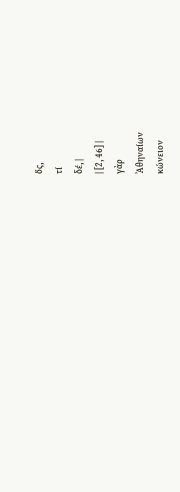ὅς,
τί
δέ, |
| [2, 46] |
γὰρ
Ἀθηναίων
κώνειον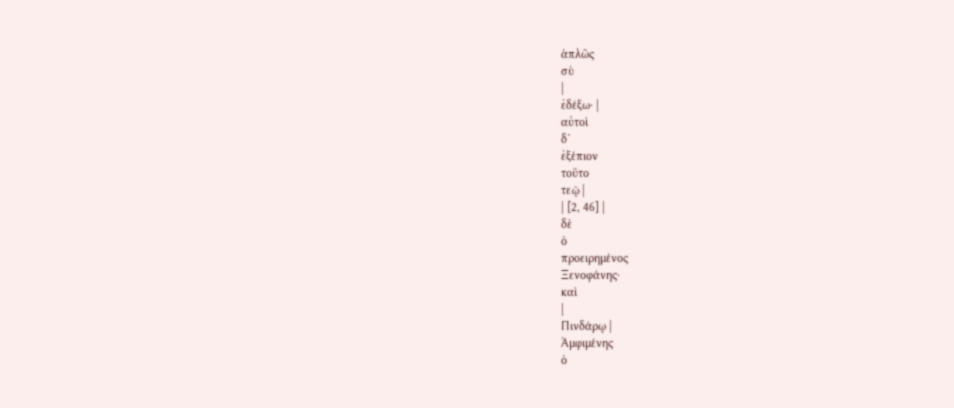ἁπλῶς
σὺ
|
ἐδέξω· |
αὐτοὶ
δ´
ἐξέπιον
τοῦτο
τεῷ |
| [2, 46] |
δὲ
ὁ
προειρημένος
Ξενοφάνης·
καὶ
|
Πινδάρῳ |
Ἀμφιμένης
ὁ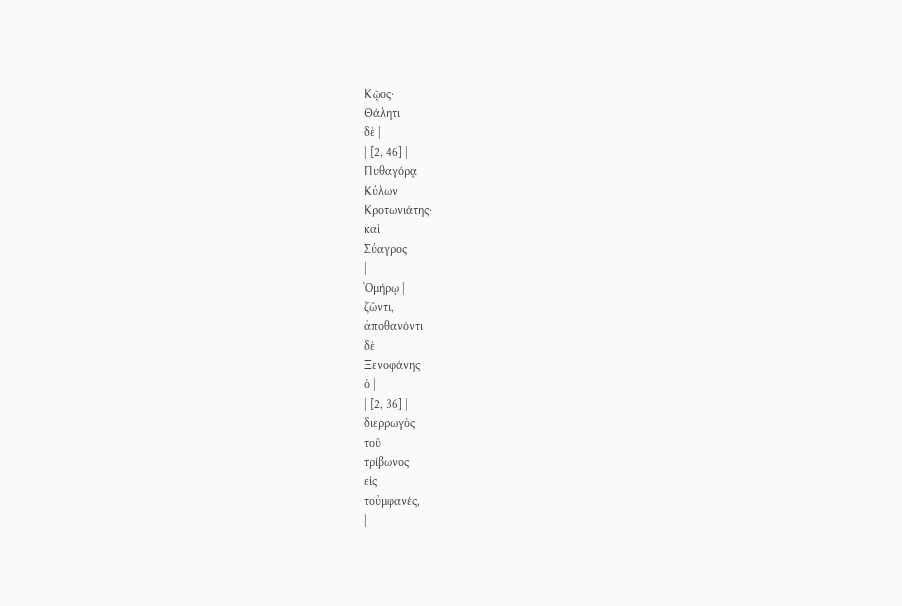Κῷος·
Θάλητι
δὲ |
| [2, 46] |
Πυθαγόρᾳ
Κύλων
Κροτωνιάτης·
καὶ
Σύαγρος
|
Ὁμήρῳ |
ζῶντι,
ἀποθανόντι
δὲ
Ξενοφάνης
ὁ |
| [2, 36] |
διερρωγὸς
τοῦ
τρίβωνος
εἰς
τοὐμφανές,
|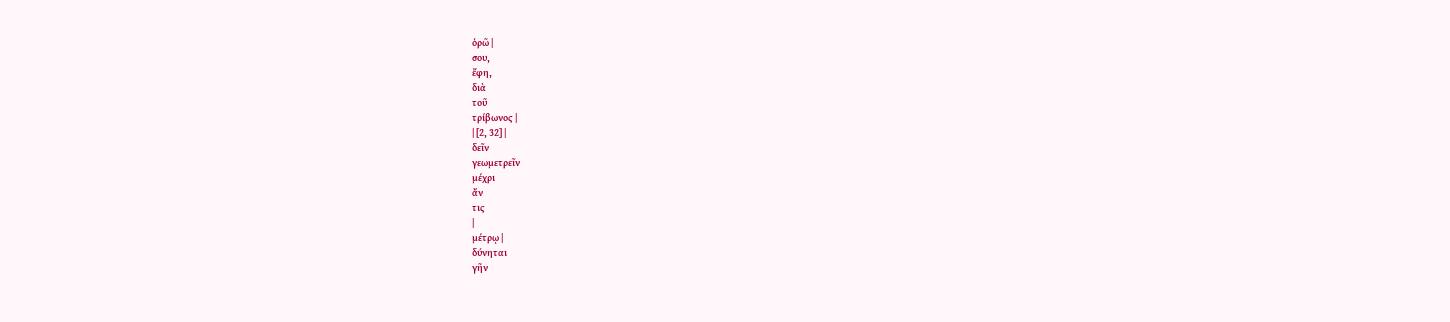ὁρῶ |
σου,
ἔφη,
διὰ
τοῦ
τρίβωνος |
| [2, 32] |
δεῖν
γεωμετρεῖν
μέχρι
ἄν
τις
|
μέτρῳ |
δύνηται
γῆν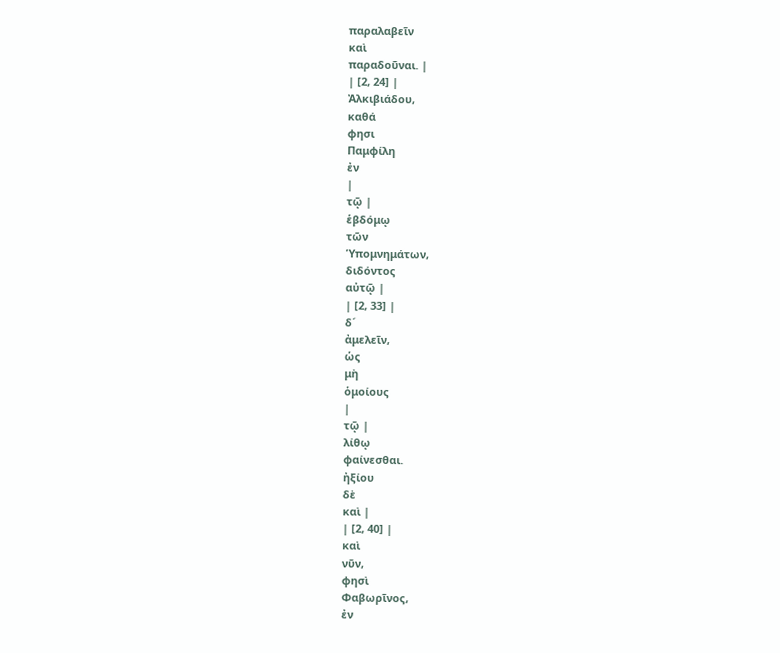παραλαβεῖν
καὶ
παραδοῦναι. |
| [2, 24] |
Ἀλκιβιάδου,
καθά
φησι
Παμφίλη
ἐν
|
τῷ |
ἑβδόμῳ
τῶν
Ὑπομνημάτων,
διδόντος
αὐτῷ |
| [2, 33] |
δ´
ἀμελεῖν,
ὡς
μὴ
ὁμοίους
|
τῷ |
λίθῳ
φαίνεσθαι.
ἠξίου
δὲ
καὶ |
| [2, 40] |
καὶ
νῦν,
φησὶ
Φαβωρῖνος,
ἐν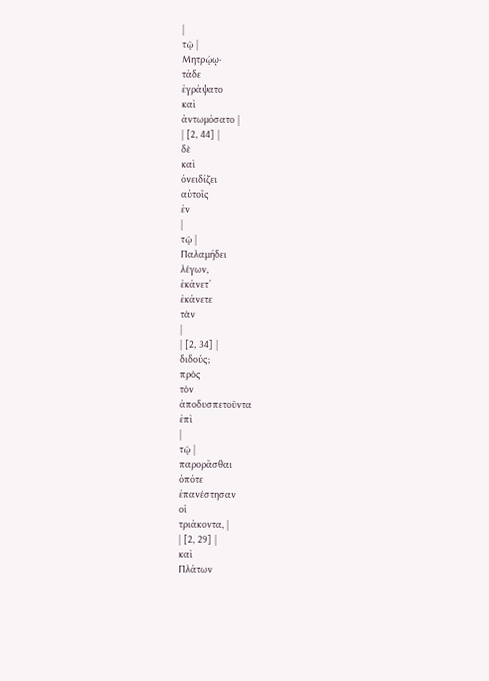|
τῷ |
Μητρῴῳ·
τάδε
ἐγράψατο
καὶ
ἀντωμόσατο |
| [2, 44] |
δὲ
καὶ
ὀνειδίζει
αὐτοῖς
ἐν
|
τῷ |
Παλαμήδει
λέγων,
ἐκάνετ´
ἐκάνετε
τὰν
|
| [2, 34] |
διδούς;
πρὸς
τὸν
ἀποδυσπετοῦντα
ἐπὶ
|
τῷ |
παρορᾶσθαι
ὁπότε
ἐπανέστησαν
οἱ
τριάκοντα, |
| [2, 29] |
καὶ
Πλάτων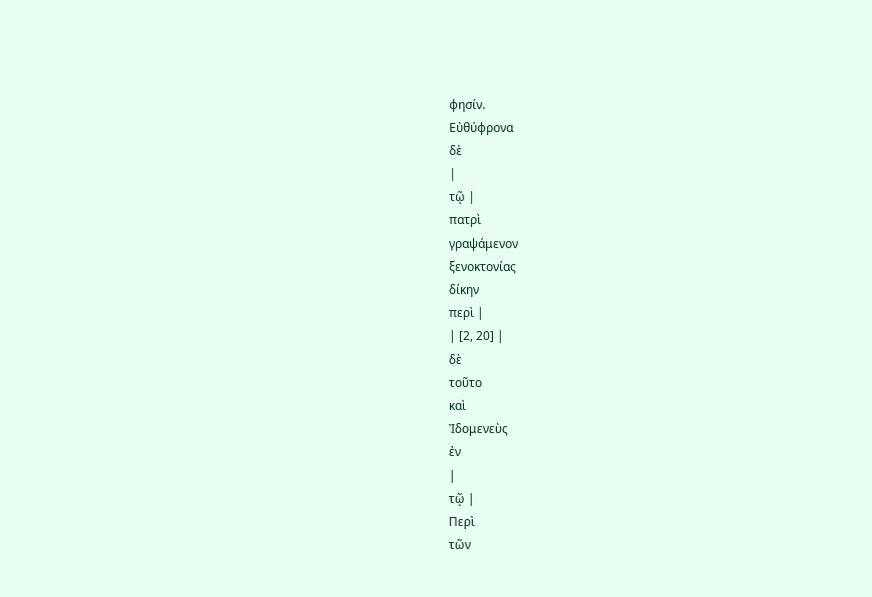φησίν.
Εὐθύφρονα
δὲ
|
τῷ |
πατρὶ
γραψάμενον
ξενοκτονίας
δίκην
περὶ |
| [2, 20] |
δὲ
τοῦτο
καὶ
Ἰδομενεὺς
ἐν
|
τῷ |
Περὶ
τῶν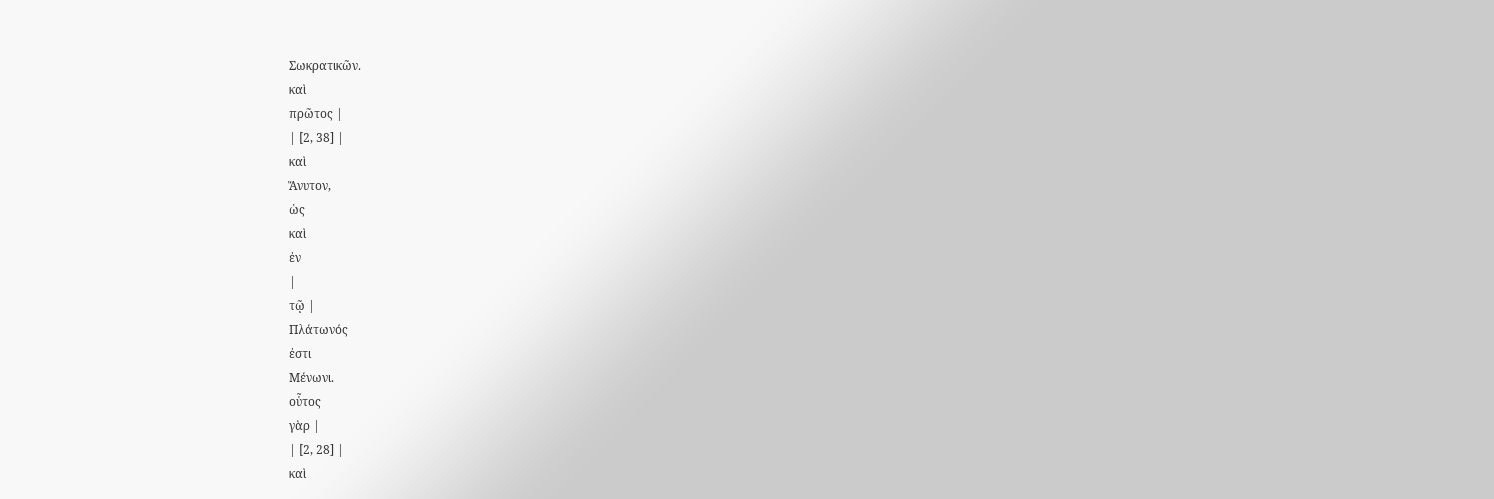Σωκρατικῶν.
καὶ
πρῶτος |
| [2, 38] |
καὶ
Ἄνυτον,
ὡς
καὶ
ἐν
|
τῷ |
Πλάτωνός
ἐστι
Μένωνι.
οὗτος
γὰρ |
| [2, 28] |
καὶ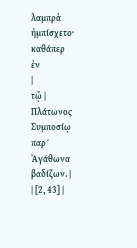λαμπρὰ
ἠμπίσχετο·
καθάπερ
ἐν
|
τῷ |
Πλάτωνος
Συμποσίῳ
παρ´
Ἀγάθωνα
βαδίζων. |
| [2, 43] |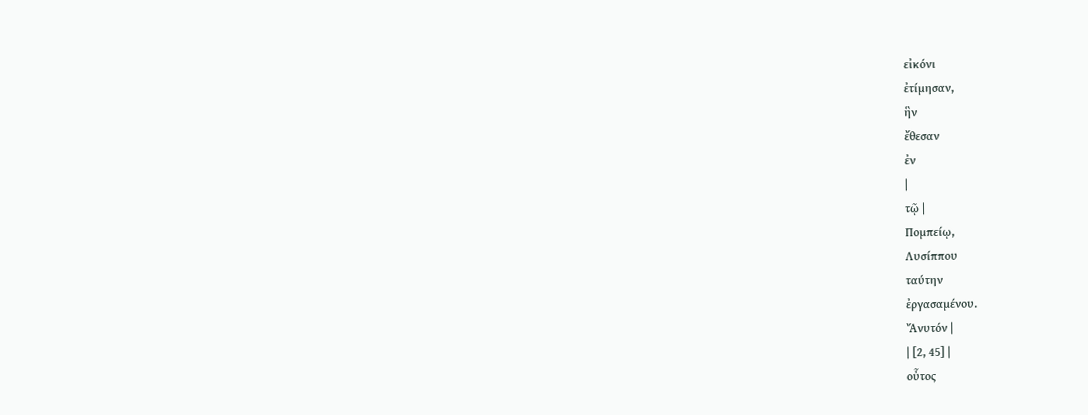εἰκόνι
ἐτίμησαν,
ἣν
ἔθεσαν
ἐν
|
τῷ |
Πομπείῳ,
Λυσίππου
ταύτην
ἐργασαμένου.
Ἄνυτόν |
| [2, 45] |
οὗτος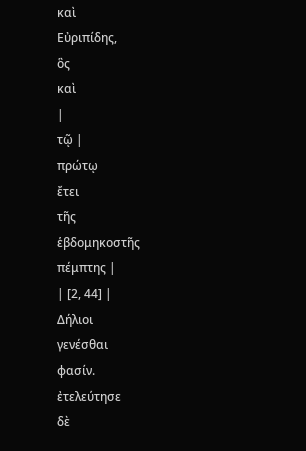καὶ
Εὐριπίδης,
ὃς
καὶ
|
τῷ |
πρώτῳ
ἔτει
τῆς
ἑβδομηκοστῆς
πέμπτης |
| [2, 44] |
Δήλιοι
γενέσθαι
φασίν.
ἐτελεύτησε
δὲ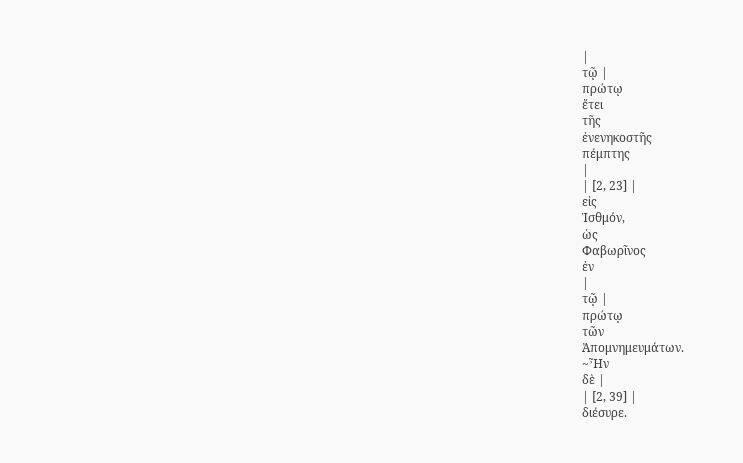|
τῷ |
πρώτῳ
ἔτει
τῆς
ἐνενηκοστῆς
πέμπτης
|
| [2, 23] |
εἰς
Ἰσθμόν,
ὡς
Φαβωρῖνος
ἐν
|
τῷ |
πρώτῳ
τῶν
Ἀπομνημευμάτων.
~Ἦν
δὲ |
| [2, 39] |
διέσυρε.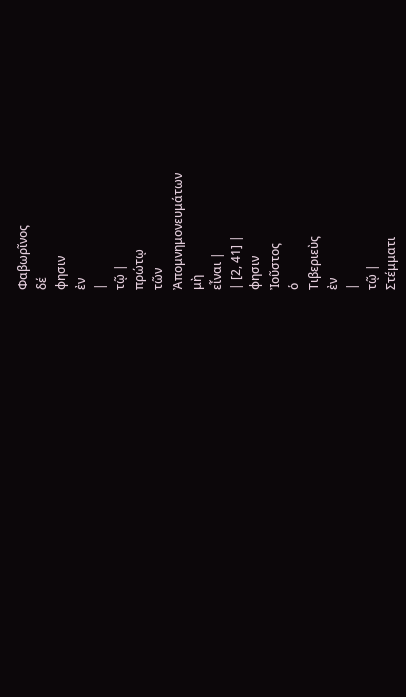Φαβωρῖνος
δέ
φησιν
ἐν
|
τῷ |
πρώτῳ
τῶν
Ἀπομνημονευμάτων
μὴ
εἶναι |
| [2, 41] |
φησιν
Ἰοῦστος
ὁ
Τιβεριεὺς
ἐν
|
τῷ |
Στέμματι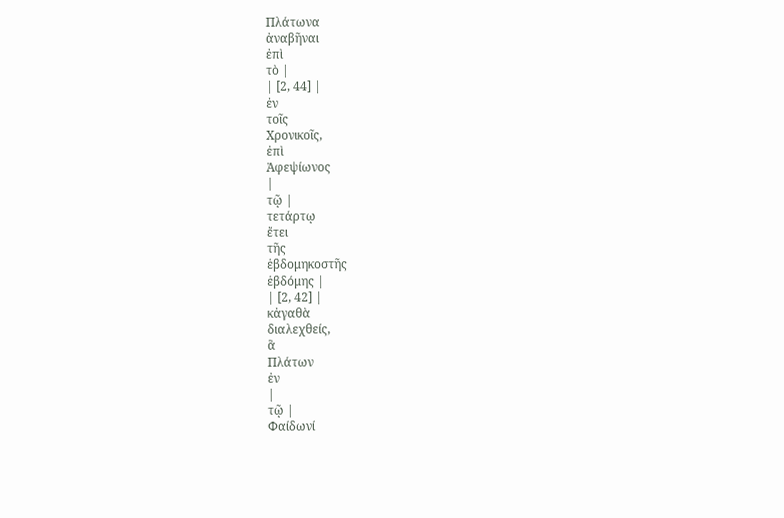Πλάτωνα
ἀναβῆναι
ἐπὶ
τὸ |
| [2, 44] |
ἐν
τοῖς
Χρονικοῖς,
ἐπὶ
Ἀφεψίωνος
|
τῷ |
τετάρτῳ
ἔτει
τῆς
ἑβδομηκοστῆς
ἑβδόμης |
| [2, 42] |
κἀγαθὰ
διαλεχθείς,
ἃ
Πλάτων
ἐν
|
τῷ |
Φαίδωνί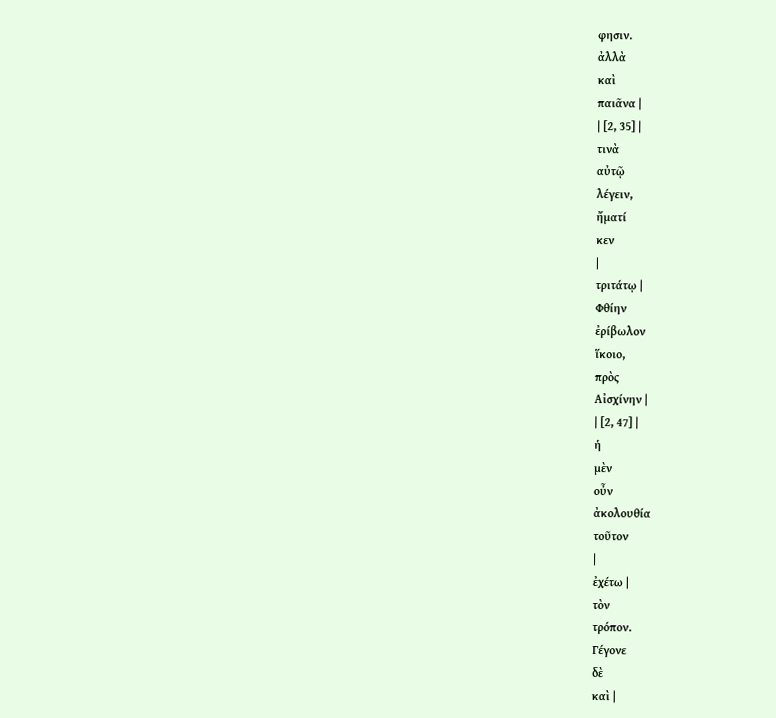φησιν.
ἀλλὰ
καὶ
παιᾶνα |
| [2, 35] |
τινὰ
αὐτῷ
λέγειν,
ἤματί
κεν
|
τριτάτῳ |
Φθίην
ἐρίβωλον
ἵκοιο,
πρὸς
Αἰσχίνην |
| [2, 47] |
ἡ
μὲν
οὖν
ἀκολουθία
τοῦτον
|
ἐχέτω |
τὸν
τρόπον.
Γέγονε
δὲ
καὶ |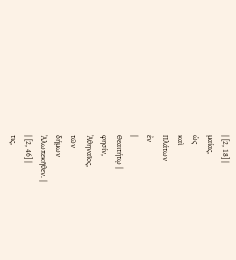| [2, 18] |
μαίας,
ὡς
καὶ
Πλάτων
ἐν
|
Θεαιτήτῳ |
φησίν,
Ἀθηναῖος,
τῶν
δήμων
Ἀλωπεκῆθεν. |
| [2, 46] |
τις,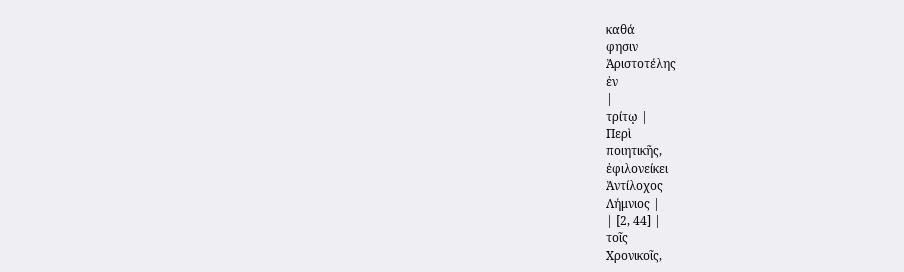καθά
φησιν
Ἀριστοτέλης
ἐν
|
τρίτῳ |
Περὶ
ποιητικῆς,
ἐφιλονείκει
Ἀντίλοχος
Λήμνιος |
| [2, 44] |
τοῖς
Χρονικοῖς,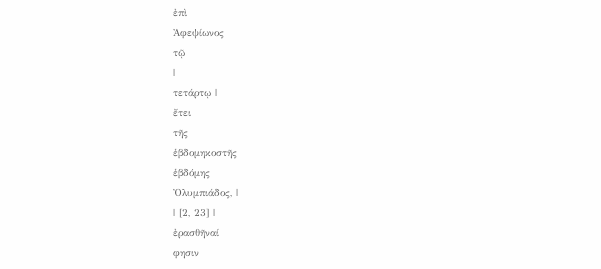ἐπὶ
Ἀφεψίωνος
τῷ
|
τετάρτῳ |
ἔτει
τῆς
ἑβδομηκοστῆς
ἑβδόμης
Ὀλυμπιάδος, |
| [2, 23] |
ἐρασθῆναί
φησιν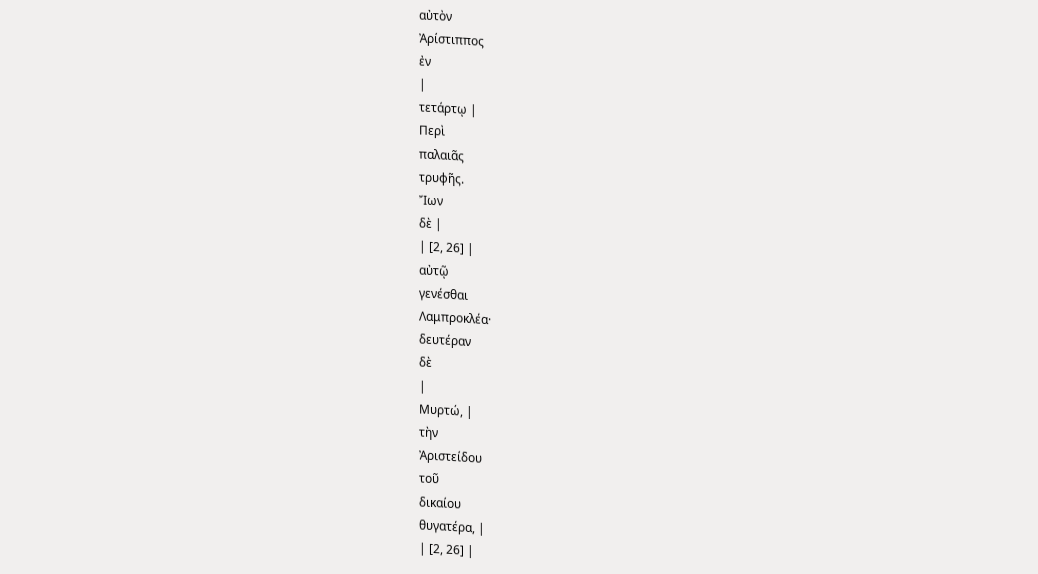αὐτὸν
Ἀρίστιππος
ἐν
|
τετάρτῳ |
Περὶ
παλαιᾶς
τρυφῆς.
Ἴων
δὲ |
| [2, 26] |
αὐτῷ
γενέσθαι
Λαμπροκλέα·
δευτέραν
δὲ
|
Μυρτώ, |
τὴν
Ἀριστείδου
τοῦ
δικαίου
θυγατέρα, |
| [2, 26] |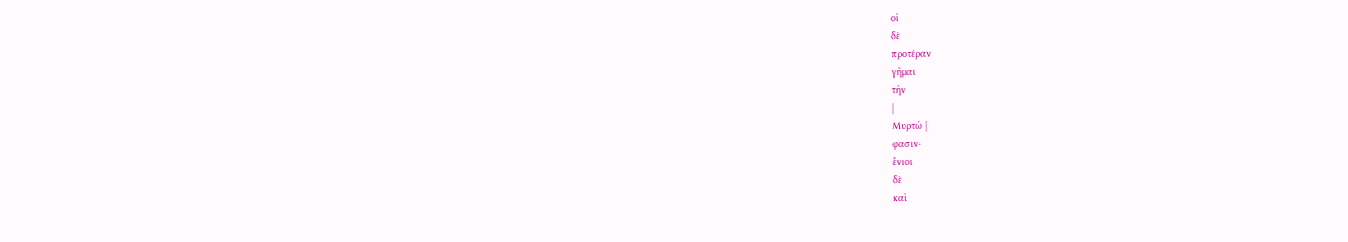οἱ
δὲ
προτέραν
γῆμαι
τὴν
|
Μυρτώ |
φασιν·
ἔνιοι
δὲ
καὶ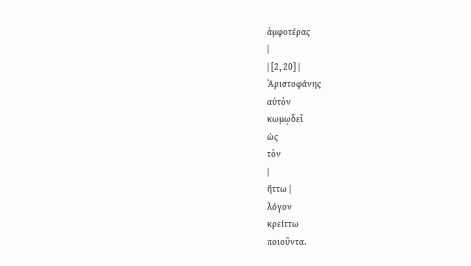ἀμφοτέρας
|
| [2, 20] |
Ἀριστοφάνης
αὐτὸν
κωμῳδεῖ
ὡς
τὸν
|
ἥττω |
λόγον
κρείττω
ποιοῦντα.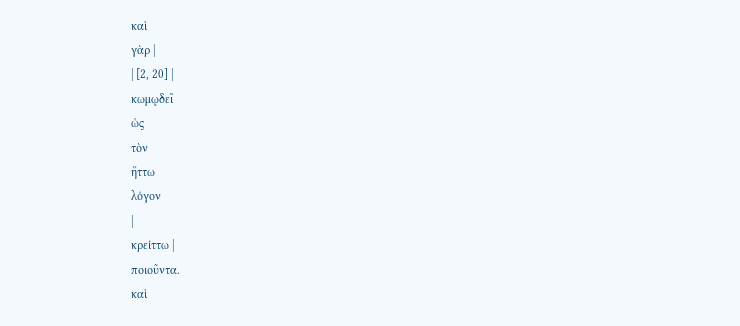καὶ
γὰρ |
| [2, 20] |
κωμῳδεῖ
ὡς
τὸν
ἥττω
λόγον
|
κρείττω |
ποιοῦντα.
καὶ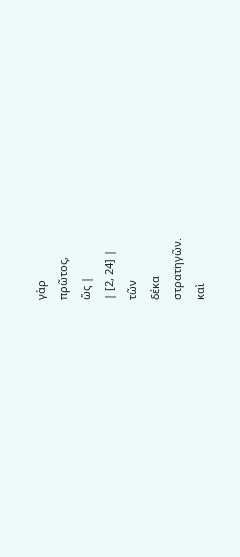γὰρ
πρῶτος,
ὥς |
| [2, 24] |
τῶν
δέκα
στρατηγῶν.
καὶ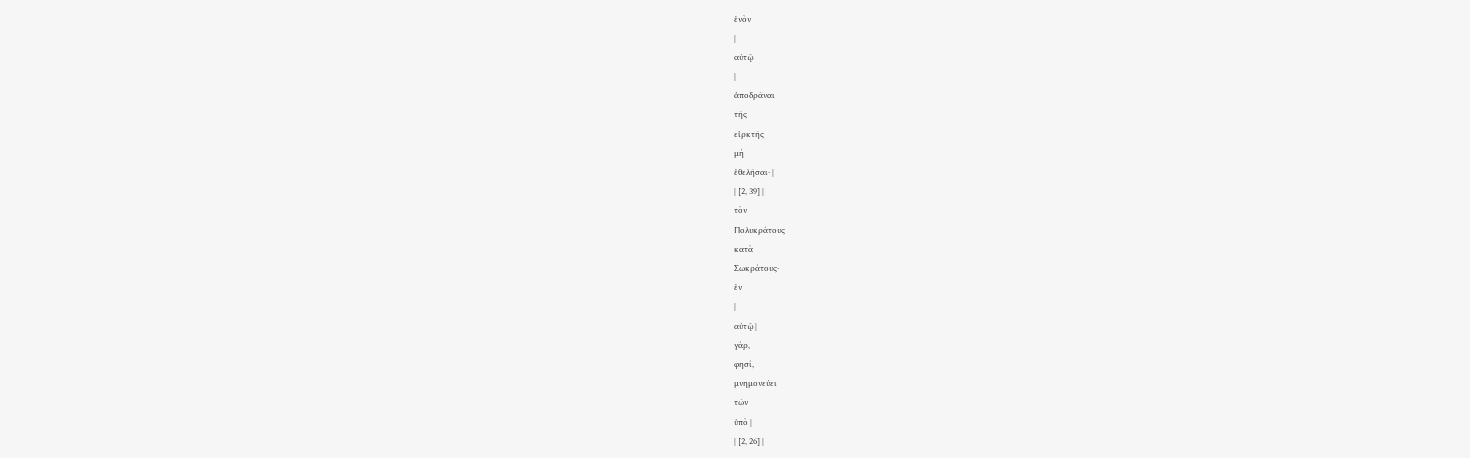ἐνὸν
|
αὐτῷ
|
ἀποδρᾶναι
τῆς
εἱρκτῆς
μὴ
ἐθελῆσαι· |
| [2, 39] |
τὸν
Πολυκράτους
κατὰ
Σωκράτους·
ἐν
|
αὐτῷ |
γάρ,
φησί,
μνημονεύει
τῶν
ὑπὸ |
| [2, 26] |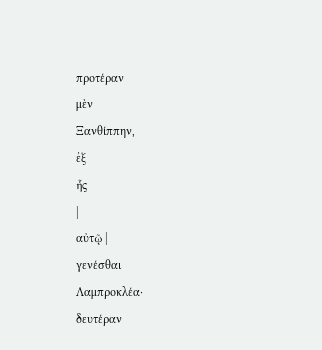προτέραν
μὲν
Ξανθίππην,
ἐξ
ἧς
|
αὐτῷ |
γενέσθαι
Λαμπροκλέα·
δευτέραν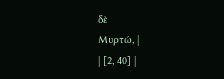δὲ
Μυρτώ, |
| [2, 40] |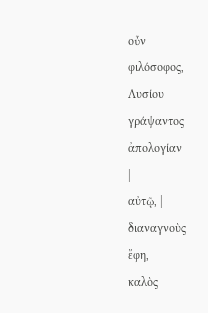οὖν
φιλόσοφος,
Λυσίου
γράψαντος
ἀπολογίαν
|
αὐτῷ, |
διαναγνοὺς
ἔφη,
καλὸς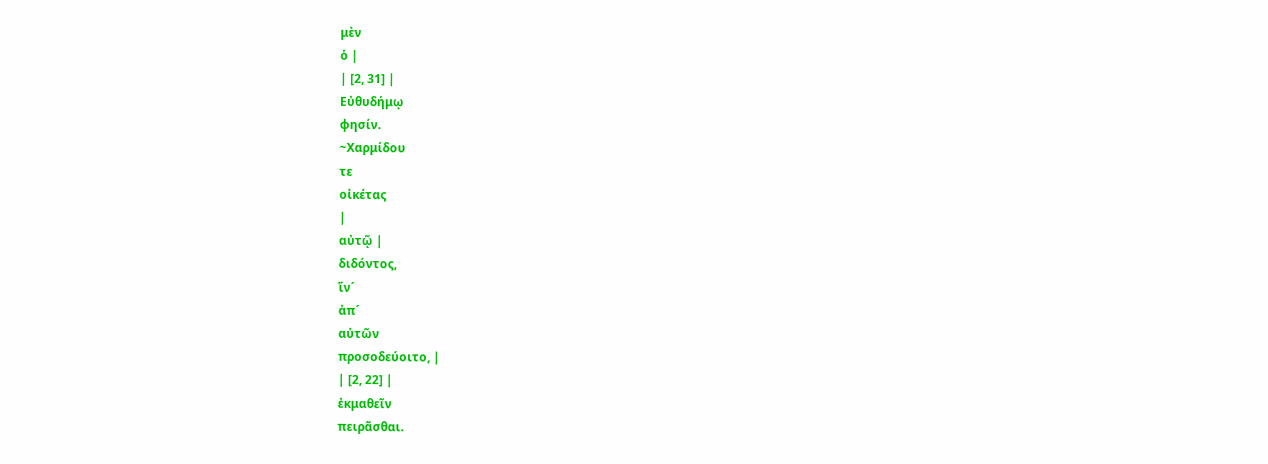μὲν
ὁ |
| [2, 31] |
Εὐθυδήμῳ
φησίν.
~Χαρμίδου
τε
οἰκέτας
|
αὐτῷ |
διδόντος,
ἵν´
ἀπ´
αὐτῶν
προσοδεύοιτο, |
| [2, 22] |
ἐκμαθεῖν
πειρᾶσθαι.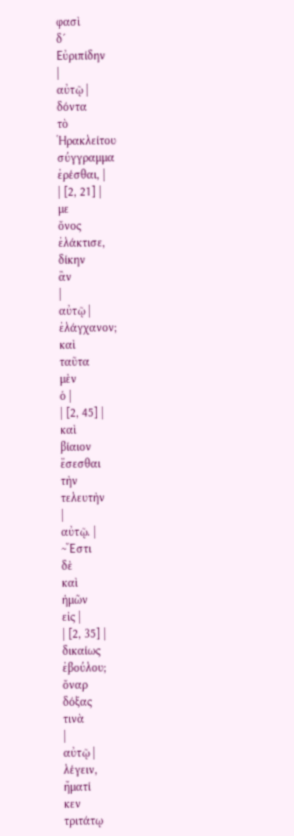φασὶ
δ´
Εὐριπίδην
|
αὐτῷ |
δόντα
τὸ
Ἡρακλείτου
σύγγραμμα
ἐρέσθαι, |
| [2, 21] |
με
ὄνος
ἐλάκτισε,
δίκην
ἂν
|
αὐτῷ |
ἐλάγχανον;
καὶ
ταῦτα
μὲν
ὁ |
| [2, 45] |
καὶ
βίαιον
ἔσεσθαι
τὴν
τελευτὴν
|
αὐτῷ. |
~Ἔστι
δὲ
καὶ
ἡμῶν
εἰς |
| [2, 35] |
δικαίως
ἐβούλου;
ὄναρ
δόξας
τινὰ
|
αὐτῷ |
λέγειν,
ἤματί
κεν
τριτάτῳ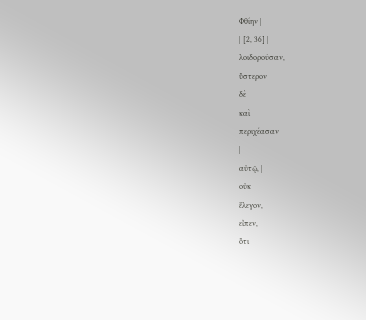Φθίην |
| [2, 36] |
λοιδοροῦσαν,
ὕστερον
δὲ
καὶ
περιχέασαν
|
αὐτῷ, |
οὐκ
ἔλεγον,
εἶπεν,
ὅτι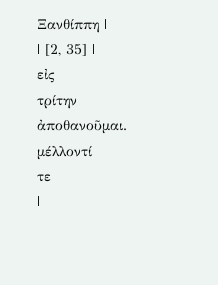Ξανθίππη |
| [2, 35] |
εἰς
τρίτην
ἀποθανοῦμαι.
μέλλοντί
τε
|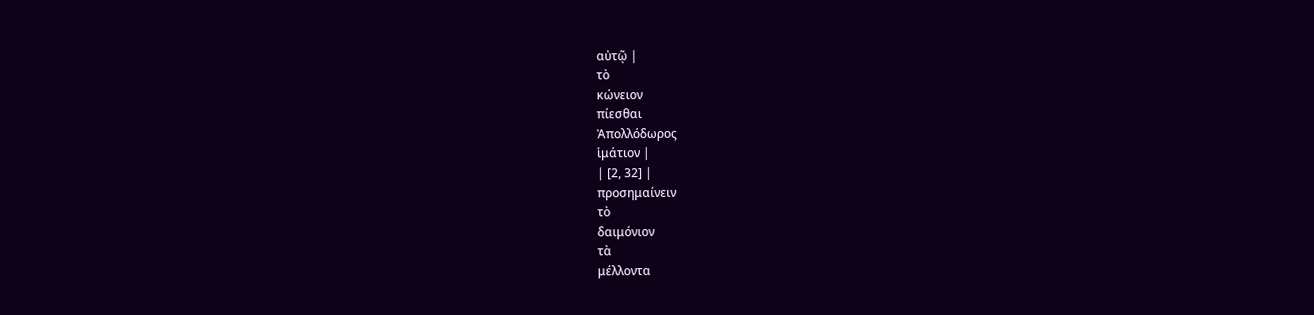αὐτῷ |
τὸ
κώνειον
πίεσθαι
Ἀπολλόδωρος
ἱμάτιον |
| [2, 32] |
προσημαίνειν
τὸ
δαιμόνιον
τὰ
μέλλοντα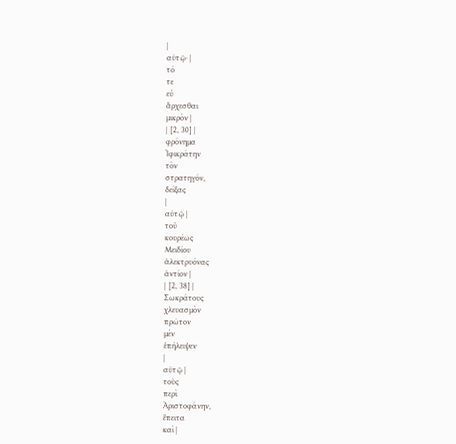|
αὐτῷ· |
τό
τε
εὖ
ἄρχεσθαι
μικρὸν |
| [2, 30] |
φρόνημα
Ἰφικράτην
τὸν
στρατηγόν,
δείξας
|
αὐτῷ |
τοῦ
κουρέως
Μειδίου
ἀλεκτρυόνας
ἀντίον |
| [2, 38] |
Σωκράτους
χλευασμὸν
πρῶτον
μὲν
ἐπήλειψεν
|
αὐτῷ |
τοὺς
περὶ
Ἀριστοφάνην,
ἔπειτα
καὶ |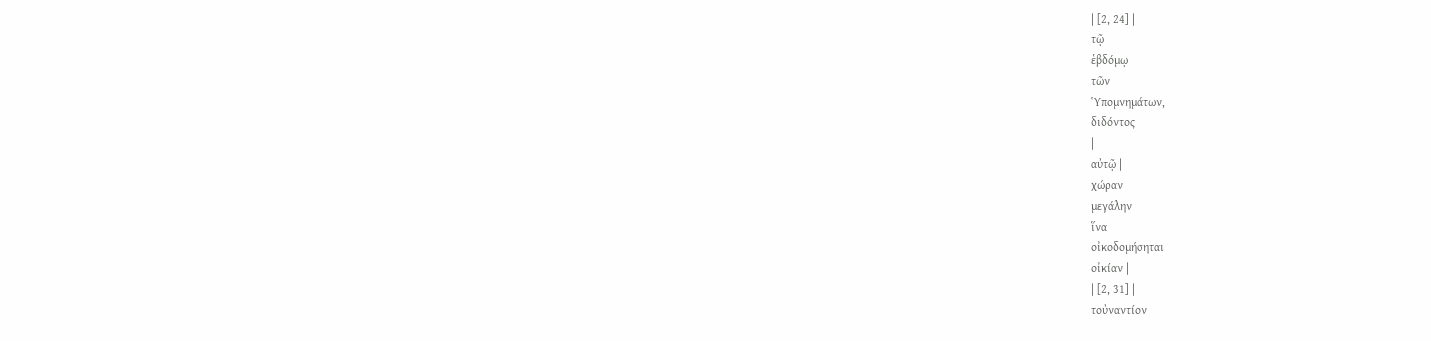| [2, 24] |
τῷ
ἑβδόμῳ
τῶν
Ὑπομνημάτων,
διδόντος
|
αὐτῷ |
χώραν
μεγάλην
ἵνα
οἰκοδομήσηται
οἰκίαν |
| [2, 31] |
τοὐναντίον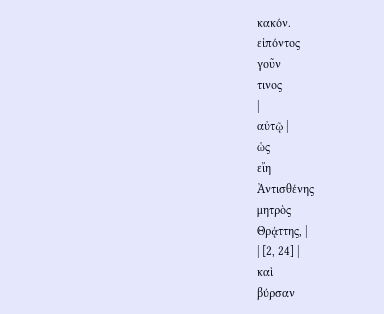κακόν.
εἰπόντος
γοῦν
τινος
|
αὐτῷ |
ὡς
εἴη
Ἀντισθένης
μητρὸς
Θρᾴττης, |
| [2, 24] |
καὶ
βύρσαν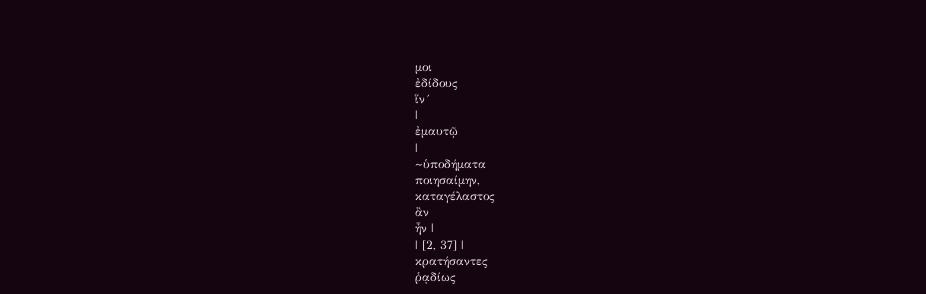μοι
ἐδίδους
ἵν´
|
ἐμαυτῷ
|
~ὑποδήματα
ποιησαίμην,
καταγέλαστος
ἂν
ἦν |
| [2, 37] |
κρατήσαντες
ῥᾳδίως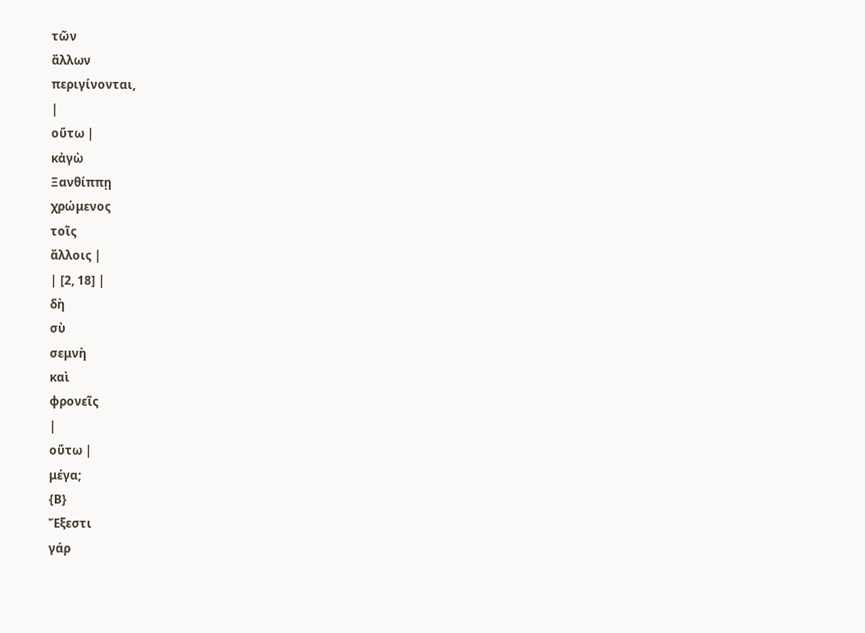τῶν
ἄλλων
περιγίνονται,
|
οὕτω |
κἀγὼ
Ξανθίππῃ
χρώμενος
τοῖς
ἄλλοις |
| [2, 18] |
δὴ
σὺ
σεμνὴ
καὶ
φρονεῖς
|
οὕτω |
μέγα;
{Β}
Ἔξεστι
γάρ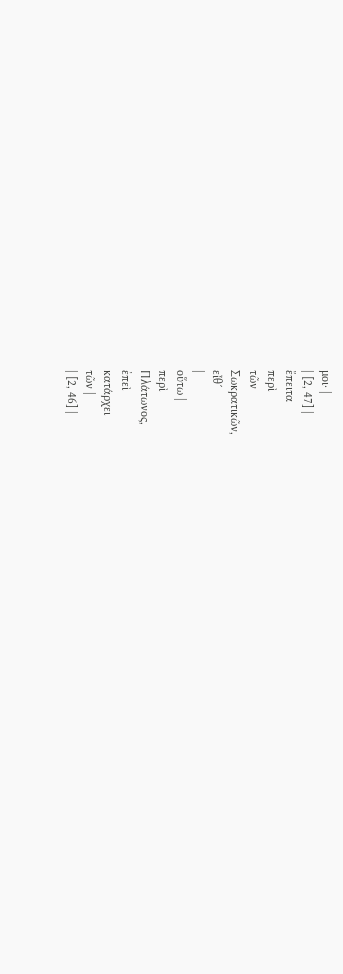μοι· |
| [2, 47] |
ἔπειτα
περὶ
τῶν
Σωκρατικῶν,
εἶθ´
|
οὕτω |
περὶ
Πλάτωνος,
ἐπεὶ
κατάρχει
τῶν |
| [2, 46] |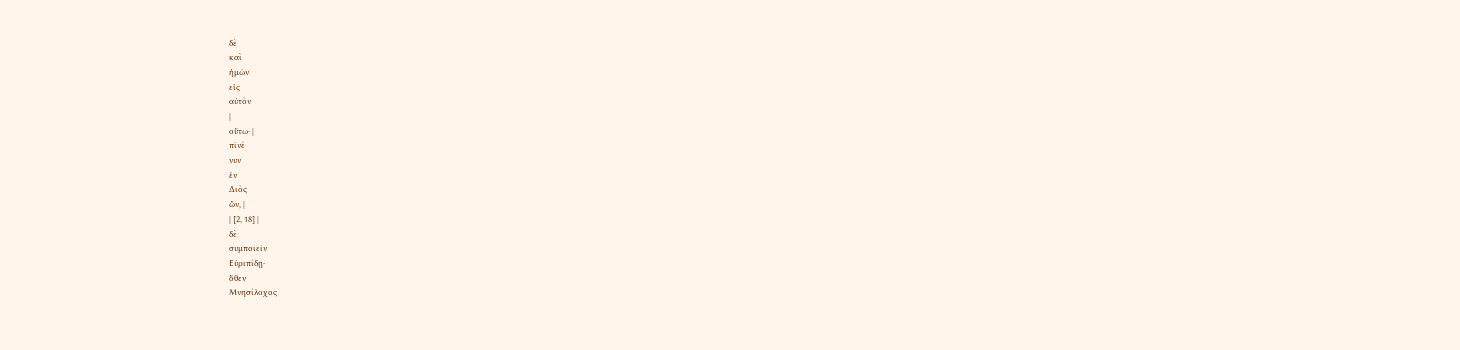δὲ
καὶ
ἡμῶν
εἰς
αὐτὸν
|
οὕτω· |
πῖνέ
νυν
ἐν
Διὸς
ὤν, |
| [2, 18] |
δὲ
συμποιεῖν
Εὐριπίδῃ·
ὅθεν
Μνησίλοχος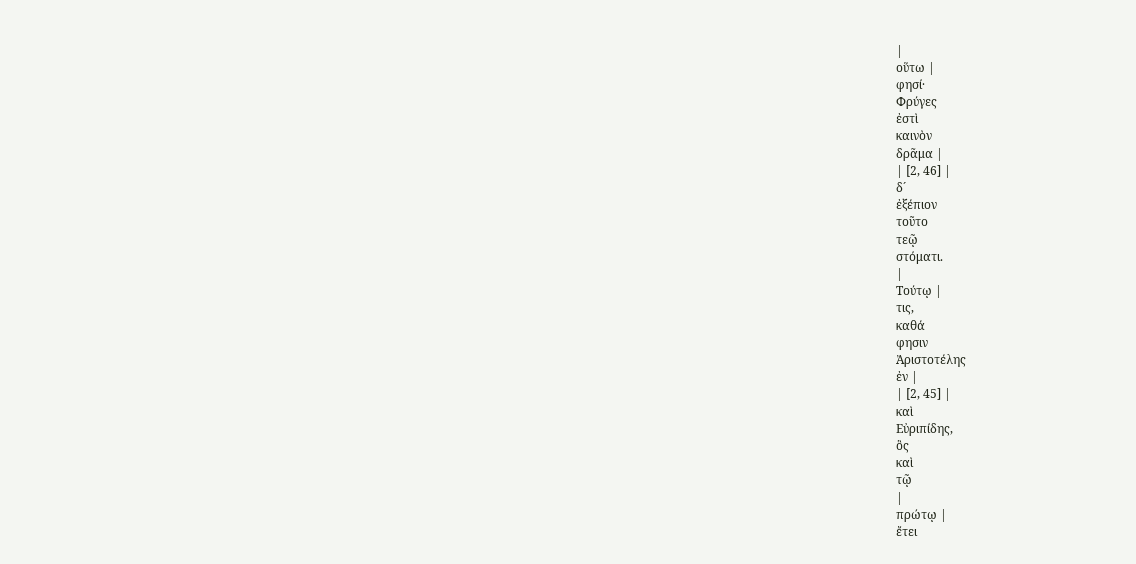|
οὕτω |
φησί·
Φρύγες
ἐστὶ
καινὸν
δρᾶμα |
| [2, 46] |
δ´
ἐξέπιον
τοῦτο
τεῷ
στόματι.
|
Τούτῳ |
τις,
καθά
φησιν
Ἀριστοτέλης
ἐν |
| [2, 45] |
καὶ
Εὐριπίδης,
ὃς
καὶ
τῷ
|
πρώτῳ |
ἔτει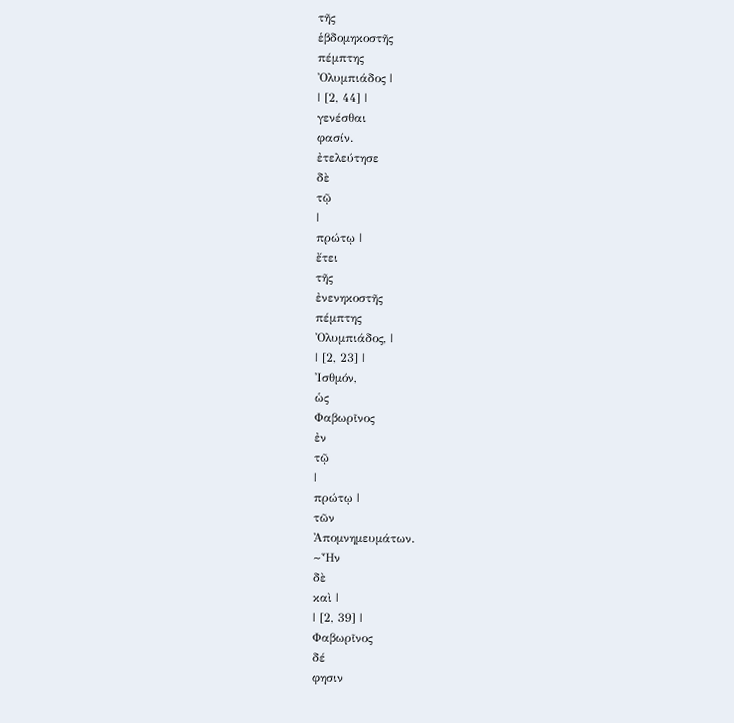τῆς
ἑβδομηκοστῆς
πέμπτης
Ὀλυμπιάδος |
| [2, 44] |
γενέσθαι
φασίν.
ἐτελεύτησε
δὲ
τῷ
|
πρώτῳ |
ἔτει
τῆς
ἐνενηκοστῆς
πέμπτης
Ὀλυμπιάδος, |
| [2, 23] |
Ἰσθμόν,
ὡς
Φαβωρῖνος
ἐν
τῷ
|
πρώτῳ |
τῶν
Ἀπομνημευμάτων.
~Ἦν
δὲ
καὶ |
| [2, 39] |
Φαβωρῖνος
δέ
φησιν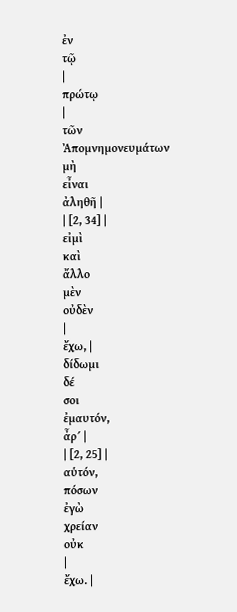ἐν
τῷ
|
πρώτῳ
|
τῶν
Ἀπομνημονευμάτων
μὴ
εἶναι
ἀληθῆ |
| [2, 34] |
εἰμὶ
καὶ
ἄλλο
μὲν
οὐδὲν
|
ἔχω, |
δίδωμι
δέ
σοι
ἐμαυτόν,
ἆρ´ |
| [2, 25] |
αὑτόν,
πόσων
ἐγὼ
χρείαν
οὐκ
|
ἔχω. |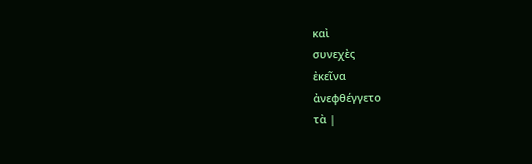καὶ
συνεχὲς
ἐκεῖνα
ἀνεφθέγγετο
τὰ |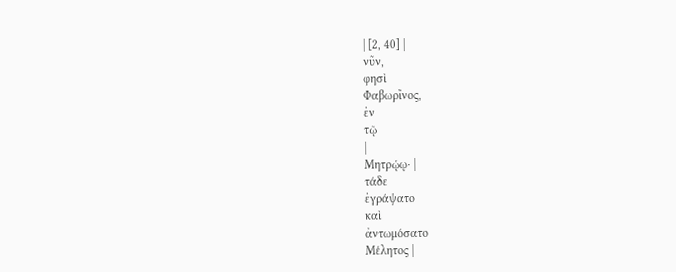| [2, 40] |
νῦν,
φησὶ
Φαβωρῖνος,
ἐν
τῷ
|
Μητρῴῳ· |
τάδε
ἐγράψατο
καὶ
ἀντωμόσατο
Μέλητος |